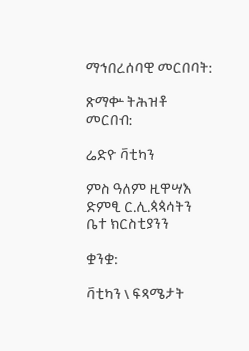ማኅበረሰባዊ መርበባት:

ጽማቍ ትሕዝቶ መርበብ:

ሬድዮ ቫቲካን

ምስ ዓለም ዚዋሣእ ድምፂ ር.ሊ.ጳጳሳትን ቤተ ክርስቲያንን

ቋንቋ:

ቫቲካን \ ፍጻሜታት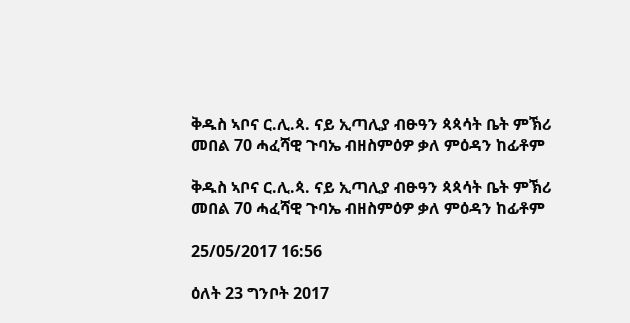ቅዱስ ኣቦና ር.ሊ.ጳ. ናይ ኢጣሊያ ብፁዓን ጳጳሳት ቤት ምኽሪ መበል 70 ሓፈሻዊ ጉባኤ ብዘስምዕዎ ቃለ ምዕዳን ከፊቶም

ቅዱስ ኣቦና ር.ሊ.ጳ. ናይ ኢጣሊያ ብፁዓን ጳጳሳት ቤት ምኽሪ መበል 70 ሓፈሻዊ ጉባኤ ብዘስምዕዎ ቃለ ምዕዳን ከፊቶም

25/05/2017 16:56

ዕለት 23 ግንቦት 2017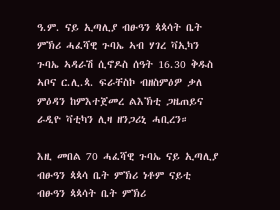ዓ.ም. ናይ ኢጣሊያ ብፁዓን ጳጳሳት ቤት ምኽሪ ሓፈሻዊ ጉባኤ ኣብ ሃገረ ቫኢካን ጉባኤ ኣዳራሽ ሲኖዶስ ሰዓት 16.30 ቅዱስ ኣቦና ር.ሊ.ጳ. ፍራቸስኮ ብዘስምዕዎ ቃለ ምዕዳን ከምእተጀመረ ልእኽቲ ጋዜጠይና ራዲዮ ቫቲካን ሊዛ ዘንጋሪኒ ሓቢረን።

እዚ መበል 70 ሓፈሻዊ ጉባኤ ናይ ኢጣሊያ ብፁዓን ጳጳሳ ቤት ምኽሪ ነቶም ናይቲ ብፁዓን ጳጳሳት ቤት ምኽሪ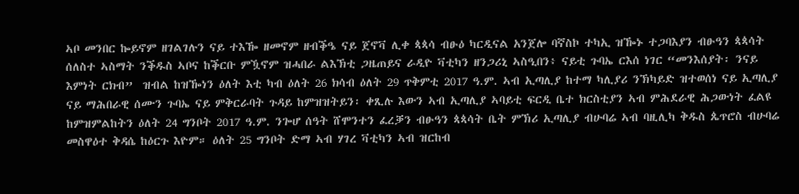ኣቦ መንበር ኰይኖም ዘገልገሉን ናይ ተእዀ ዘመኖም ዘብቕዔ ናይ ጀኖቫ ሊቀ ጳጳሳ ብፁዕ ካርዲናል አንጀሎ ባኛስኮ ተካኢ ዝዀኑ ተጋባእያን ብፁዓን ጳጳሳት ሰለስተ ኣስማት ንቕዱስ ኣቦና ከቕርቡ ምዃኖም ዝሓበራ ልእኽቲ ጋዜጠይና ራዲዮ ቫቲካን ዘንጋሪኒ ኣስዒበን፥ ናይቲ ጉባኤ ርእሰ ነገር “መንእሰያት፡ ንናይ እምነት ርክብ”  ዝብል ከዝዀነን ዕለት እቲ ካብ ዕለት 26 ክሳብ ዕለት 29 ጥቅምቲ 2017 ዓ.ም. ኣብ ኢጣሊያ ከተማ ካሊያሪ ንኽካይድ ዝተወሰነ ናይ ኢጣሊያ ናይ ማሕበራዊ ሰሙን ጉባኤ ናይ ምቅርራባት ጉዳይ ከምዝዝትይን፡ ቀጺሉ እውን ኣብ ኢጣሊያ ኣባይቲ ፍርዲ ቤተ ክርስቲያን ኣብ ምሕደራዊ ሕጋውነት ፈልዩ ከምዝምልከትን ዕለት 24 ግንቦት 2017 ዓ.ም. ንጐሆ ሰዓት ሸሞንተን ፈረቓን ብፁዓን ጳጳሳት ቤት ምኽሪ ኢጣሊያ ብሁባሬ ኣብ ባዚሊካ ቅዱስ ጴጥሮስ ብሁባሬ መስዋዕተ ቅዳሴ ከዕርጉ እዮም። ዕለት 25 ግንቦት ድማ ኣብ ሃገረ ቫቲካን ኣብ ዝርከብ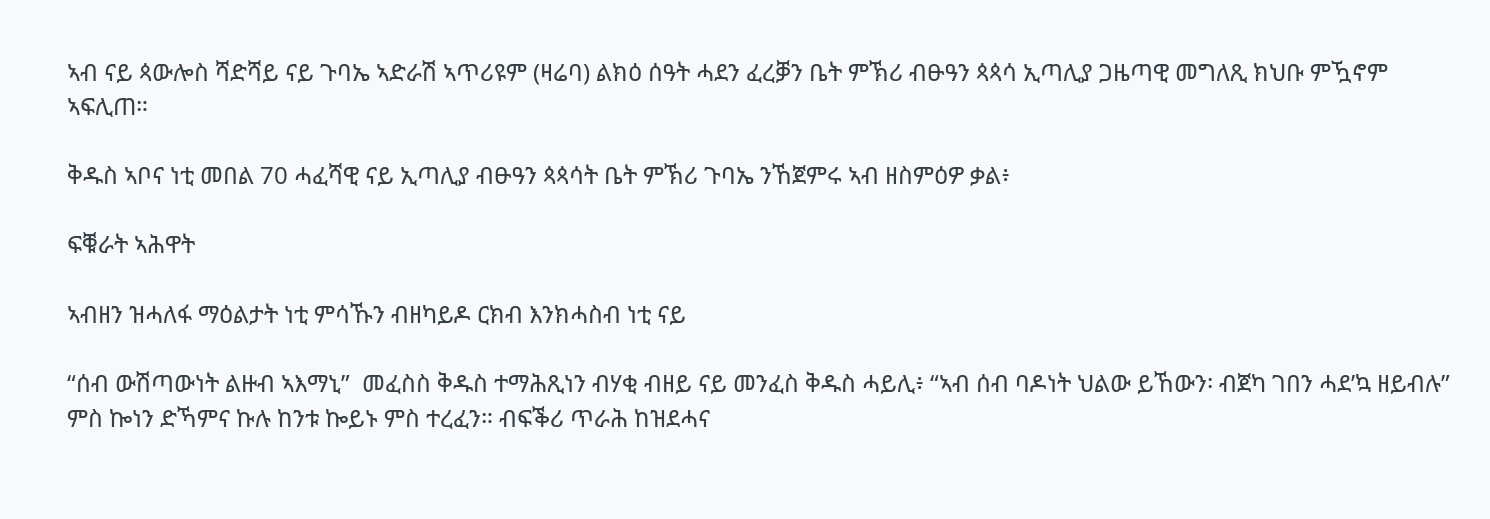ኣብ ናይ ጳውሎስ ሻድሻይ ናይ ጉባኤ ኣድራሽ ኣጥሪዩም (ዛሬባ) ልክዕ ሰዓት ሓደን ፈረቓን ቤት ምኽሪ ብፁዓን ጳጳሳ ኢጣሊያ ጋዜጣዊ መግለጺ ክህቡ ምዃኖም ኣፍሊጠ።

ቅዱስ ኣቦና ነቲ መበል 70 ሓፈሻዊ ናይ ኢጣሊያ ብፁዓን ጳጳሳት ቤት ምኽሪ ጉባኤ ንኸጀምሩ ኣብ ዘስምዕዎ ቃል፥

ፍቑራት ኣሕዋት

ኣብዘን ዝሓለፋ ማዕልታት ነቲ ምሳኹን ብዘካይዶ ርክብ እንክሓስብ ነቲ ናይ

“ሰብ ውሽጣውነት ልዙብ ኣእማኒ”  መፈስስ ቅዱስ ተማሕጺነን ብሃቂ ብዘይ ናይ መንፈስ ቅዱስ ሓይሊ፥ “ኣብ ሰብ ባዶነት ህልው ይኸውን፡ ብጀካ ገበን ሓደ’ኳ ዘይብሉ” ምስ ኰነን ድኻምና ኩሉ ከንቱ ኰይኑ ምስ ተረፈን። ብፍቕሪ ጥራሕ ከዝደሓና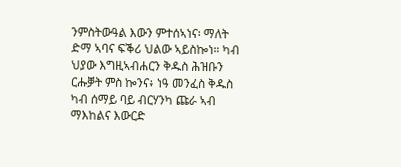ንምስትውዓል እውን ምተሰኣነና፡ ማለት ድማ ኣባና ፍቕሪ ህልው ኣይስኰነ። ካብ ህያው እግዚኣብሐርን ቅዱስ ሕዝቡን ርሑቓት ምስ ኰንና፥ ነዓ መንፈስ ቅዱስ ካብ ሰማይ ባይ ብርሃንካ ጩራ ኣብ ማእከልና እውርድ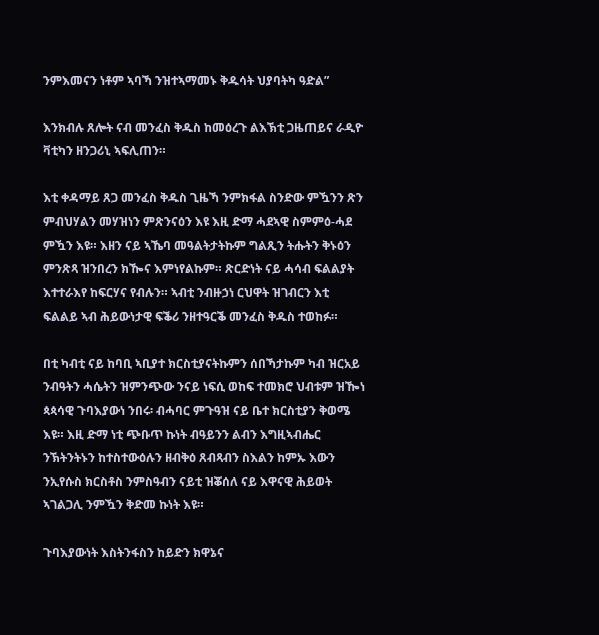ንምእመናን ነቶም ኣባኻ ንዝተኣማመኑ ቅዱሳት ህያባትካ ዓድል”

እንክብሉ ጸሎት ናብ መንፈስ ቅዱስ ከመዕረጉ ልእኽቲ ጋዜጠይና ራዲዮ ቫቲካን ዘንጋሪኒ ኣፍሊጠን።

እቲ ቀዳማይ ጸጋ መንፈስ ቅዱስ ጊዜኻ ንምክፋል ስንድው ምዃንን ጽን ምብህሃልን መሃዝነን ምጽንናዕን እዩ እዚ ድማ ሓደኣዊ ስምምዕ-ሓደ ምዃን እዩ። እዘን ናይ ኣኼባ መዓልትታትኩም ግልጺን ትሑትን ቅኑዕን ምንጽጻ ዝንበረን ክዀና እምነየልኩም። ጽርድነት ናይ ሓሳብ ፍልልያት እተተራእየ ከፍርሃና የብሉን። ኣብቲ ንብዙኃነ ርህዋት ዝገብርን እቲ ፍልልይ ኣብ ሕይውነታዊ ፍቕሪ ንዘተዓርቕ መንፈስ ቅዱስ ተወከፉ።

በቲ ካብቲ ናይ ከባቢ ኣቢያተ ክርስቲያናትኩምን ሰበኻታኩም ካብ ዝርአይ ንብዓትን ሓሴትን ዝምንጭው ንናይ ነፍሲ ወከፍ ተመክሮ ህብቱም ዝዀነ ጳጳሳዊ ጉባእያውነ ንበሩ፡ ብሓባር ምጉዓዝ ናይ ቤተ ክርስቲያን ቅወሜ እዩ። እዚ ድማ ነቲ ጭቡጥ ኩነት ብዓይንን ልብን እግዚኣብሔር ንኽትንትኑን ከተስተውዕሉን ዘብቅዕ ጸብጻብን ስእልን ከምኡ እውን ንኢየሱስ ክርስቶስ ንምስዓብን ናይቲ ዝቖሰለ ናይ እዋናዊ ሕይወት ኣገልጋሊ ንምዃን ቅድመ ኩነት እዩ።

ጉባእያውነት እስትንፋስን ከይድን ክዋኔና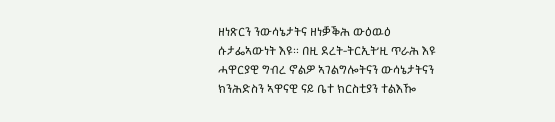ዘነጽርን ንውሳኔታትና ዘነቓቕሕ ውዕዉዕ ሱታፌኣውነት እዩ። በዚ ደረት-ትርኢት’ዚ ጥራሕ እዩ ሓዋርያዊ ግብረ ኖልዎ ኣገልግሎትናን ውሳኔታትናን ክንሕድስን ኣዋናዊ ናይ ቤተ ክርስቲያን ተልእዀ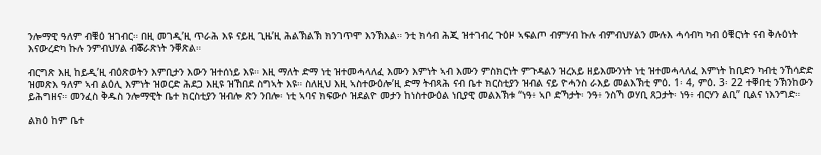ንሎማዊ ዓለም ብቑዕ ዝገብር። በዚ መገዲ’ዚ ጥራሕ እዩ ናይዚ ጊዜ’ዚ ሕልኽልኽ ክንገጥሞ እንኽእል። ንቲ ክሳብ ሕጂ ዝተገብረ ጉዕዞ ኣፍልጦ ብምሃብ ኩሉ ብምብህሃልን ሙሉእ ሓሳብካ ካብ ዕቑርነት ናብ ቅሉዕነት እናውረድካ ኩሉ ንምብህሃል ብቖራጽነት ንቐጽል።

ብርግጽ እዚ ከይዲ’ዚ ብዕጽወትን እምቢታን እውን ዝተሰነይ እዩ። እዚ ማለት ድማ ነቲ ዝተመሓላለፈ እሙን እምነት ኣብ እሙን ምስክርነት ምጉዳልን ዝረአይ ዘይእሙንነት ነቲ ዝተመሓላለፈ እምነት ከቢድን ካብቲ ንኸሳድድ ዝመጽእ ዓለም ኣብ ልዕሊ እምነት ዝወርድ ሕደጋ እዚዩ ዝኸበደ ስግኣት እዩ። ስለዚህ እዚ ኣስተውዕሎ’ዚ ድማ ትብጻሕ ናብ ቤተ ክርስቲያን ዝብል ናይ ዮሓንስ ራእይ መልእኽቲ ምዕ. 1፡ 4, ምዕ. 3፡ 22 ተቐበቲ ንኽንከውን ይሕግዘና። መንፈስ ቅዱስ ንሎማዊት ቤተ ክርስቲያን ዝብሎ ጽን ንበሎ፡ ነቲ ኣባና ክፍውሶ ዝደልዮ መታን ከነስተውዕል ነቢያዊ መልእኽቱ “ነዓ፥ ኣቦ ድኻታት፡ ንዓ፥ ንስኻ ወሃቢ ጸጋታት፡ ነዓ፥ ብርሃን ልቢ” ቢልና ነእንግድ።

ልክዕ ከም ቤተ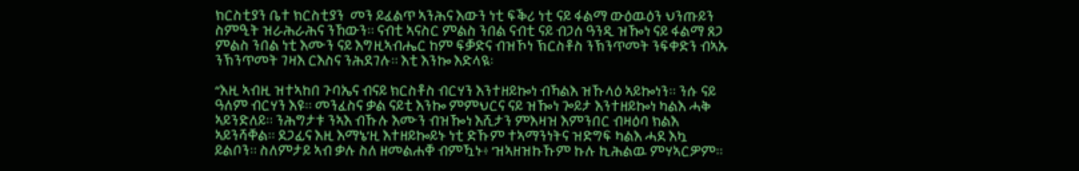ክርስቲያን ቤተ ክርስቲያን  መን ይፈልጥ ኣንሕና እውን ነቲ ፍቕሪ ነቲ ናይ ፋልማ ውዕዉዕን ህንጡይን ስምዒት ዝራሕራሕና ንኸውን። ናብቲ ኣናስር ምልስ ንበል ናብቲ ናይ ብጋሰ ዓንዲ ዝዀነ ናይ ፋልማ ጸጋ ምልስ ንበል ነቲ እሙን ናይ እግዚኣብሔር ከም ፍቓድና ብዝኾነ ኽርስቶስ ንኽንጥመት ንፍቀድን ብኣኡ ንኽንጥመት ገዛእ ርእስና ንሕደገሉ። እቲ እንኰ እድላዪ፡

“እዚ ኣብዚ ዝተኣከበ ጉባኤና ብናይ ክርስቶስ ብርሃን እንተዘይኰነ ብኻልእ ዝኹላዕ ኣይኰነን። ንሱ ናይ ዓለም ብርሃን እዩ። መንፈስና ቃል ናይቲ እንኰ ምምህርና ናይ ዝዀነ ጐይታ እንተዘይኰነ ካልእ ሓቅ ኣይንድለይ። ንሕግታቱ ንኣእ ብኹሉ እሙን ብዝዀነ እሺታን ምእዛዝ እምንበር ብዛዕባ ክልእ ኣይንሻቐል። ደጋፊና እዚ እማኔ’ዚ እተዘይኰይኑ ነቲ ድኹም ተኣማንነትና ዝድግፍ ካልእ ሓደ እኳ ይልቦን። ስለምታይ ኣብ ቃሉ ስለ ዘመልሐቐ ብምዃኑ፥ ‘ዝኣዘዝኩኹም ኩሉ ኪሕልዉ ምሃኣርዎም።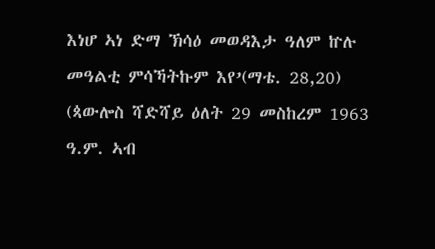እነሆ ኣነ ድማ ኽሳዕ መወዳእታ ዓለም ኵሉ መዓልቲ ምሳኻትኩም እየ’(ማቴ. 28,20) (ጳውሎስ ሻድሻይ ዕለት 29 መስከረም 1963 ዓ.ም. ኣብ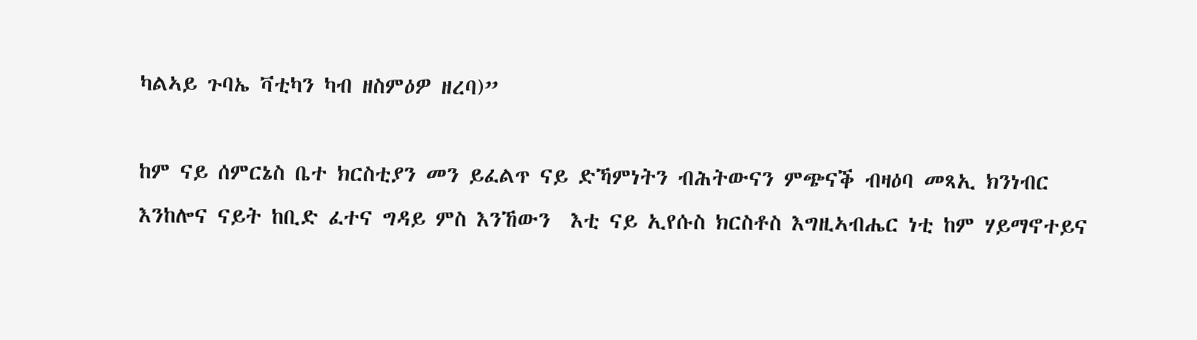ካልኣይ ጉባኤ ቫቲካን ካብ ዘስምዕዎ ዘረባ)”

ከም ናይ ሰምርኔስ ቤተ ክርስቲያን መን ይፈልጥ ናይ ድኻምነትን ብሕትውናን ምጭናቕ ብዛዕባ መጻኢ ክንነብር እንከሎና ናይት ከቢድ ፈተና ግዳይ ምስ እንኸውን  እቲ ናይ ኢየሱስ ክርስቶስ እግዚኣብሔር ነቲ ከም ሃይማኖተይና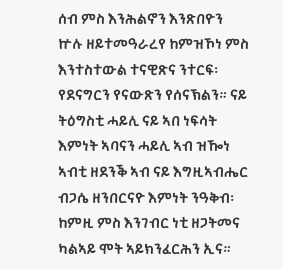ሰብ ምስ እንሕልኖን እንጽበዮን ኵሉ ዘይተመዓራረየ ከምዝኾነ ምስ እንተስተውል ተናዊጽና ንተርፍ፡ የደናግርን የናውጽን የሰናኽልን። ናይ ትዕግስቲ ሓይሊ ናይ ኣበ ነፍሳት እምነት ኣባናን ሓይሊ ኣብ ዝዀነ ኣብቲ ዘደንቕ ኣብ ናይ እግዚኣብሔር ብጋሴ ዘንበርናዮ እምነት ንዓቅብ፡ ከምዚ ምስ እንገብር ነቲ ዘጋትመና ካልኣይ ሞት ኣይክንፈርሕን ኢና።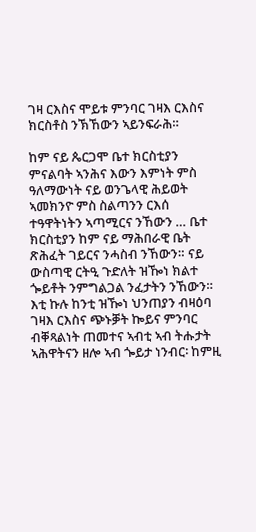ገዛ ርእስና ሞይቱ ምንባር ገዛእ ርእስና ክርስቶስ ንኽኸውን ኣይንፍራሕ።

ከም ናይ ጴርጋሞ ቤተ ክርስቲያን ምናልባት ኣንሕና እውን እምነት ምስ ዓለማውነት ናይ ወንጌላዊ ሕይወት ኣመክንዮ ምስ ስልጣንን ርእሰ ተዓዋትነትን ኣጣሚርና ንኸውን … ቤተ ክርስቲያን ከም ናይ ማሕበራዊ ቤት ጽሕፈት ገይርና ንሓስብ ንኸውን። ናይ ውስጣዊ ርትዒ ጉድለት ዝዀነ ክልተ ጐይቶት ንምግልጋል ንፈታትን ንኸውን። እቲ ኩሉ ከንቲ ዝዀነ ህንጠያን ብዛዕባ ገዛእ ርእስና ጭኑቓት ኰይና ምንባር ብቐጻልነት ጠመተና ኣብቲ ኣብ ትሑታት ኣሕዋትናን ዘሎ ኣብ ጐይታ ነንብር፡ ከምዚ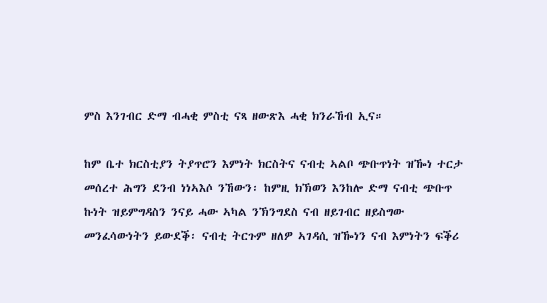ምስ እንገብር ድማ ብሓቂ ምስቲ ናጻ ዘውጽእ ሓቂ ክንራኸብ ኢና።

ከም ቤተ ክርስቲያን ትያጥሮን እምነት ክርስትና ናብቲ ኣልቦ ጭቡጥነት ዝዀነ ተርታ መሰረተ ሕግን ደንብ ነነኣእሶ ንኸውን፡ ከምዚ ክኽወን እንከሎ ድማ ናብቲ ጭቡጥ ኩነት ዝይምግዳስን ንናይ ሓው ኣካል ንኽንግደስ ናብ ዘይገብር ዘይስግው መንፈሳውነትን ይውደቕ፡ ናብቲ ትርጉም ዘለዎ ኣገዳሲ ዝዀነን ናብ እምነትን ፍቕሪ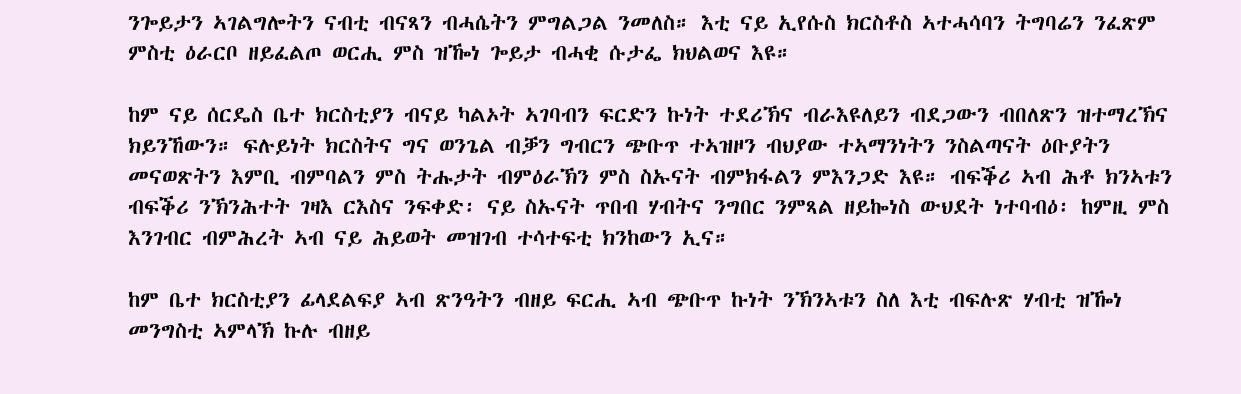ንጐይታን ኣገልግሎትን ናብቲ ብናጻን ብሓሴትን ምግልጋል ንመለስ። እቲ ናይ ኢየሱስ ክርስቶስ ኣተሓሳባን ትግባሬን ንፈጽም ምስቲ ዕራርቦ ዘይፈልጦ ወርሒ ምስ ዝዀነ ጐይታ ብሓቂ ሱታፌ ክህልወና እዩ።

ከም ናይ ሰርዴስ ቤተ ክርስቲያን ብናይ ካልኦት ኣገባብን ፍርድን ኩነት ተደሪኽና ብራእዩለይን ብደጋውን ብበለጽን ዝተማረኽና ክይንኸውን። ፍሉይነት ክርስትና ግና ወንጌል ብቓን ግብርን ጭቡጥ ተኣዝዞን ብህያው ተኣማንነትን ንስልጣናት ዕቡያትን መናወጽትን እምቢ ብምባልን ምስ ትሑታት ብምዕራኽን ምስ ስኡናት ብምክፋልን ምእንጋድ እዩ። ብፍቕሪ ኣብ ሕቶ ክንኣቱን ብፍቕሪ ንኽንሕተት ገዛእ ርእስና ንፍቀድ፡ ናይ ስኡናት ጥበብ ሃብትና ንግበር ንምጻል ዘይኰነስ ውህደት ነተባብዕ፡ ከምዚ ምስ እንገብር ብምሕረት ኣብ ናይ ሕይወት መዝገብ ተሳተፍቲ ክንከውን ኢና።

ከም ቤተ ክርስቲያን ፊላደልፍያ ኣብ ጽንዓትን ብዘይ ፍርሒ ኣብ ጭቡጥ ኩነት ንኽንኣቱን ስለ እቲ ብፍሉጽ ሃብቲ ዝዀነ መንግስቲ ኣምላኽ ኩሉ ብዘይ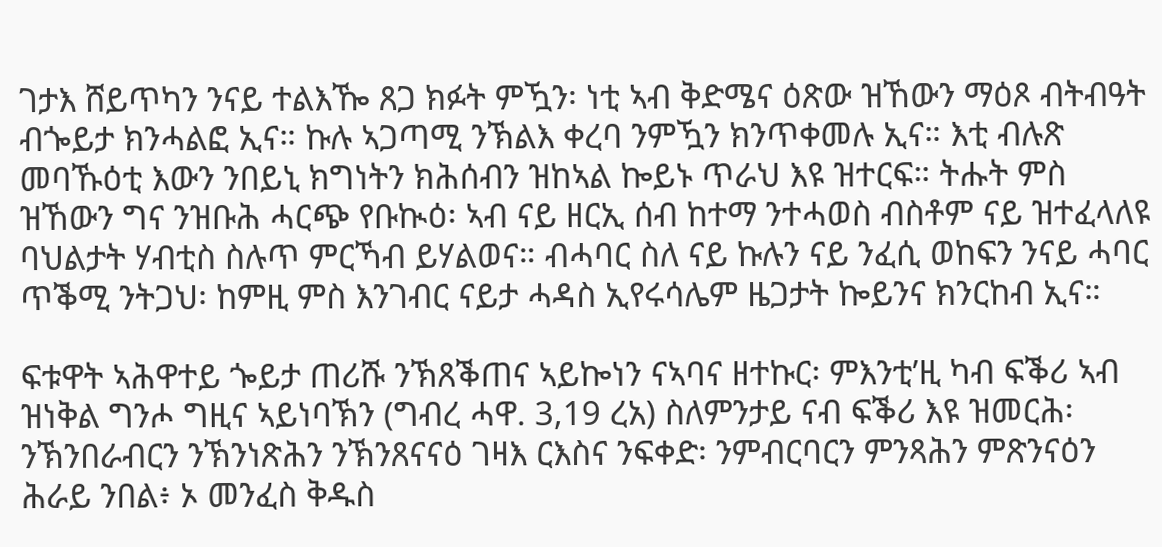ገታእ ሸይጥካን ንናይ ተልእዀ ጸጋ ክፉት ምዃን፡ ነቲ ኣብ ቅድሜና ዕጽው ዝኸውን ማዕጾ ብትብዓት ብጐይታ ክንሓልፎ ኢና። ኩሉ ኣጋጣሚ ንኽልእ ቀረባ ንምዃን ክንጥቀመሉ ኢና። እቲ ብሉጽ መባኹዕቲ እውን ንበይኒ ክግነትን ክሕሰብን ዝከኣል ኰይኑ ጥራህ እዩ ዝተርፍ። ትሑት ምስ ዝኸውን ግና ንዝቡሕ ሓርጭ የቡኲዕ፡ ኣብ ናይ ዘርኢ ሰብ ከተማ ንተሓወስ ብስቶም ናይ ዝተፈላለዩ ባህልታት ሃብቲስ ስሉጥ ምርኻብ ይሃልወና። ብሓባር ስለ ናይ ኩሉን ናይ ንፈሲ ወከፍን ንናይ ሓባር ጥቕሚ ንትጋህ፡ ከምዚ ምስ እንገብር ናይታ ሓዳስ ኢየሩሳሌም ዜጋታት ኰይንና ክንርከብ ኢና።

ፍቱዋት ኣሕዋተይ ጐይታ ጠሪሹ ንኽጸቕጠና ኣይኰነን ናኣባና ዘተኩር፡ ምእንቲ’ዚ ካብ ፍቕሪ ኣብ ዝነቅል ግንሖ ግዚና ኣይነባኽን (ግብረ ሓዋ. 3,19 ረአ) ስለምንታይ ናብ ፍቕሪ እዩ ዝመርሕ፡ ንኽንበራብርን ንኽንነጽሕን ንኽንጸናናዕ ገዛእ ርእስና ንፍቀድ፡ ንምብርባርን ምንጻሕን ምጽንናዕን ሕራይ ንበል፥ ኦ መንፈስ ቅዱስ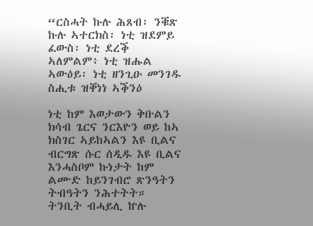“ርስሓት ኩሉ ሕጸብ፡ ንቑጽ ኩሉ ኣተርክስ፡ ነቲ ዝደምይ ፈውስ፡ ነቲ ደረቕ ኣለምልም፥ ነቲ ዝሑል ኣውዕይ፡ ነቲ ዘንጊዑ መንገዱ ስሒቱ ዝቐነነ ኣቕንዕ

ነቲ ከም እወታውን ቅቡልን ክሳብ ጌርና ንርእዮን ወይ ከኣ ክስገር ኣይከኣልን እዩ ቢልና ብርግጽ ሱር ሰዲዱ እዩ ቢልና እንሓስቦም ኩነታት ከም ልሙድ ከይንገብሮ ጽንዓትን ትብዓትን ንሕተትት። ትንቢት ብሓይሊ ኵሉ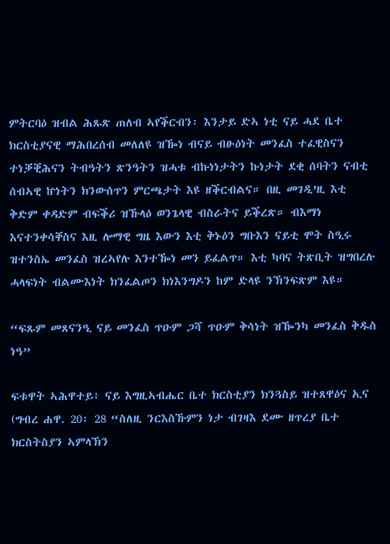ምትርባዕ ዝብል ሕጹጽ ጠለብ ኣየቕርብን፡ እንታይ ድኣ ነቲ ናይ ሓደ ቤተ ክርስቲያናዊ ማሕበረሰብ መለለዩ ዝዀነ ብናይ ብፁዕነት መንፈስ ተፈዊስናን ተነቓቒሕናን ትብዓትን ጽንዓትን ዝሓቱ ብኩነነታትን ኩነታት ደቂ ሰባትን ናብቲ ሰብኣዊ ኵነትን ክንውሰጥን ምርጫታት እዩ ዘቕርብልና። በዚ መገዲ’ዚ እቲ ቅድም ቀዳድም ብፍቕሪ ዝኹላዕ ወንጌላዊ ብስራትና ይቕረጽ። ብእማነ እናተንቀሳቐስና እዚ ሎማዊ ግዜ እውን እቲ ቅኑዕን ግቡእን ናይቲ ሞት ስዒሩ ዝተንስኤ መንፈስ ዝረኣየሉ እንተዀነ መን ይፈልጥ። እቲ ካባና ትጽቢት ዝግበረሉ ሓላፍነት ብልሙእነት ክንፈልጦን ክነእንግዶን ከም ድላዩ ንኽንፍጽም እዩ።

“ፍጹም መጸናንዒ ናይ መንፈስ ጥዑም ጋሻ ጥዑም ቅሳነት ዝዀንካ መንፈስ ቅዱስ ነዓ”

ፍቱዋት ኣሕዋተይ፥ ናይ እግዚኣብሔር ቤተ ክርስቲያን ክንጓስይ ዝተጸዋዕና ኢና (ግብረ ሐዋ. 20፡ 28 “ስለዚ ንርእስኹምን ነታ ብገዛእ ደሙ ዘጥረያ ቤተ ክርስትስያን ኣምላኽን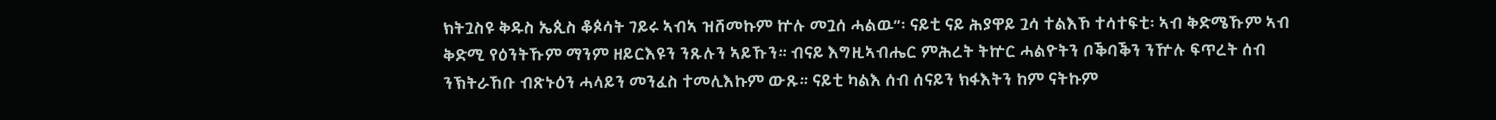ክትጓስዩ ቅዱስ ኤጲስ ቆጶሳት ገይሩ ኣብኣ ዝሸመኩም ኵሉ መጓሰ ሓልዉ”፡ ናይቲ ናይ ሕያዋይ ጓሳ ተልእኾ ተሳተፍቲ፡ ኣብ ቅድሜኹም ኣብ ቅድሚ የዕንትኹም ማንም ዘይርእዩን ንጹሉን ኣይኹን። ብናይ እግዚኣብሔር ምሕረት ትኵር ሓልዮትን ቦቕባቕን ንዅሉ ፍጥረት ሰብ ንኽትራኸቡ ብጽኑዕን ሓላይን መንፈስ ተመሊእኩም ውጹ። ናይቲ ካልእ ሰብ ሰናይን ክፋእትን ከም ናትኩም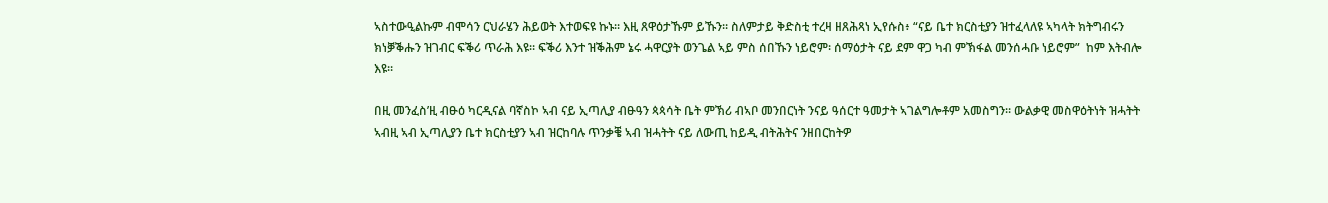ኣስተውዒልኩም ብሞሳን ርህራሄን ሕይወት እተወፍዩ ኩኑ። እዚ ጸዋዕታኹም ይኹን። ስለምታይ ቅድስቲ ተረዛ ዘጸሕጻነ ኢየሱስ፥ “ናይ ቤተ ክርስቲያን ዝተፈላለዩ ኣካላት ክትግብሩን ክነቓቕሑን ዝገብር ፍቕሪ ጥራሕ እዩ። ፍቕሪ እንተ ዝቕሕም ኔሩ ሓዋርያት ወንጌል ኣይ ምስ ሰበኹን ነይሮም፡ ሰማዕታት ናይ ደም ዋጋ ካብ ምኽፋል መንሰሓቡ ነይሮም”  ከም እትብሎ እዩ።

በዚ መንፈስ’ዚ ብፁዕ ካርዲናል ባኛስኮ ኣብ ናይ ኢጣሊያ ብፁዓን ጳጳሳት ቤት ምኽሪ ብኣቦ መንበርነት ንናይ ዓሰርተ ዓመታት ኣገልግሎቶም አመስግን። ውልቃዊ መስዋዕትነት ዝሓትት ኣብዚ ኣብ ኢጣሊያን ቤተ ክርስቲያን ኣብ ዝርከባሉ ጥንቃቔ ኣብ ዝሓትት ናይ ለውጢ ከይዲ ብትሕትና ንዘበርከትዎ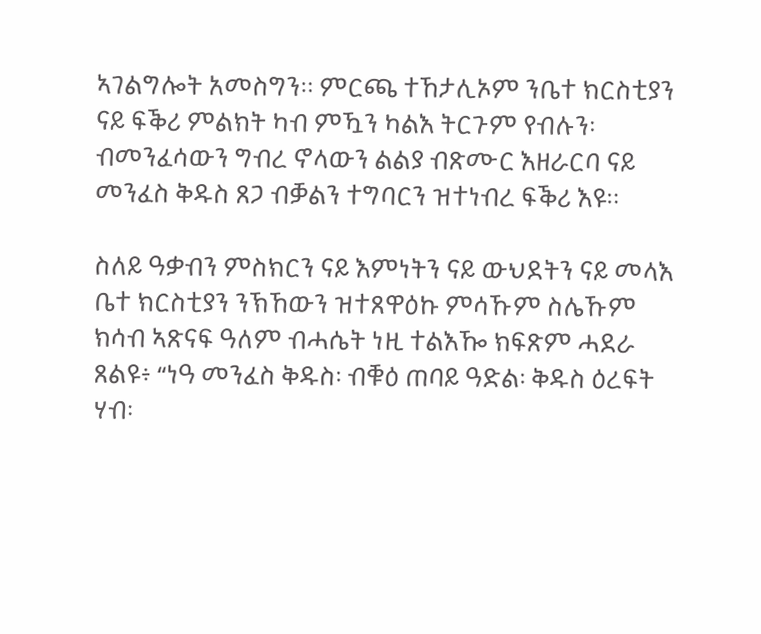ኣገልግሎት አመስግን። ምርጫ ተኸታሊኦም ንቤተ ክርስቲያን ናይ ፍቕሪ ምልክት ካብ ምዃን ካልእ ትርጉም የብሉን፡ ብመንፈሳውን ግብረ ኖላውን ልልያ ብጽሙር እዘራርባ ናይ መንፈስ ቅዱስ ጸጋ ብቓልን ተግባርን ዝተነብረ ፍቕሪ እዩ።

ስለይ ዓቃብን ምስክርን ናይ እምነትን ናይ ውህደትን ናይ መላእ ቤተ ክርስቲያን ንኽኸውን ዝተጸዋዕኩ ምሳኹም ስሌኹም ክሳብ ኣጽናፍ ዓለም ብሓሴት ነዚ ተልእዀ ክፍጽም ሓደራ ጸልዩ፥ “ነዓ መንፈስ ቅዱስ፡ ብቑዕ ጠባይ ዓድል፡ ቅዱስ ዕረፍት ሃብ፡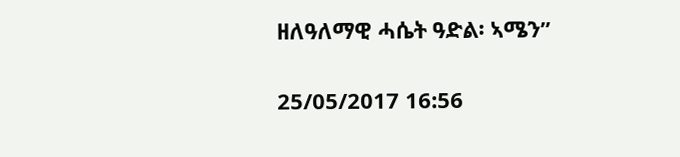ዘለዓለማዊ ሓሴት ዓድል፡ ኣሜን”

25/05/2017 16:56